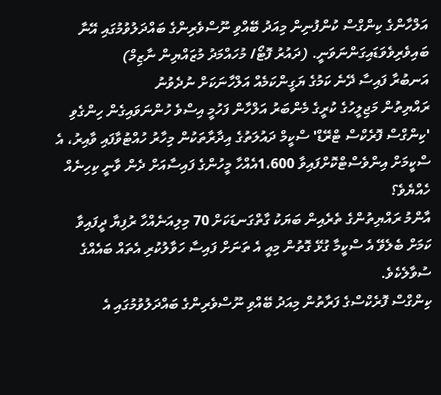އަލްހާންގެ ކިންގްސް ކުންފުނިން މިއަދު ބޭއްވި ނޫސްވެރިންގެ ބައްދަލުވުމުގައި އޭނާ ބައިވެރިވެވަޑައިގަންނަވަނީ. (ދައުރު ފޮޓޯ/ މުހައްމަދު މުޒައްޔިން ނާޒިމް)
އަނބުރާ ފައިސާ ދޭނެ ކަމުގެ ޔަގީންކަމެއް އަލްހާނަކަށް ނުދެވުނު
ރައްޔިތުން މަޖިލީހުގެ ކުރީގެ މެންބަރު އަލްހާން ފަހުމީ އިސްވެ ހުންނަވައިގެން ހިންގެވި 'ކިންގްސް ފޮރެކްސް ޓްރޭޑް' ސްކީމް ދައުލަތުގެ އިދާރާތަކުން މިހާރު ހުއްޓުވާފައި ވާއިރު، އެ ސްކީމަށް އިންވެސްޓްކޮށްފައިވާ 1،600އެއްހާ މީހުންގެ ފައިސާއަށް ދެން ވާނީ ކިހިނެއް ހެއްޔެވެ؟
އާންމު ރައްޔިތުންގެ ތެރެއިން ބަޔަކު ގާތްގަނޑަކަށް 70 މިލިއަނެއްހާ ރުފިޔާ ދީފައިވާ ކަމަށް ބެލެވޭ އެ ސްކީމާ ގުޅޭ ގޮތުން މިއީ އެ ތަނަށް ފައިސާ ހަވާލުކުރި އެތައް ބައެއްގެ ސުވާލެކެވެ.
ކިންގްސް ފޮރެކްސްގެ ފަރާތުން މިއަދު ބޭއްވި ނޫސްވެރިންގެ ބައްދަލުވުމުގައި އެ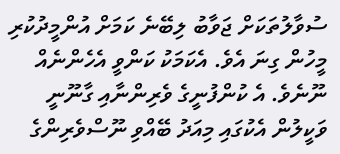ސުވާލުތަކަށް ޖަވާބު ލިބޭނެ ކަމަށް އުންމީދުކުރި މީހުން ގިނަ އެވެ. އެކަމަކު ކަންވީ އެހެންނެއް ނޫނެވެ. އެ ކުންފުނީގެ ވެރިންނާއި ގާނޫނީ ވަކީލުން އެކުގައި މިއަދު ބޭއްވި ނޫސްވެރިންގެ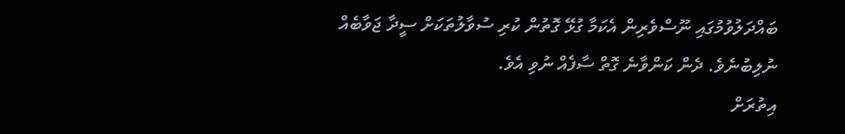ބައްދަލުވުމުގައި ނޫސްވެރިން އެކަމާ ގުޅޭ ގޮތުން ކުރި ސުވާލުތަކަށް ސީދާ ޖަވާބެއް ނުލިބުނެވެ. ދެން ކަންވާނެ ގޮތް ސާފެއް ނުވި އެވެ.
އިތުރަށް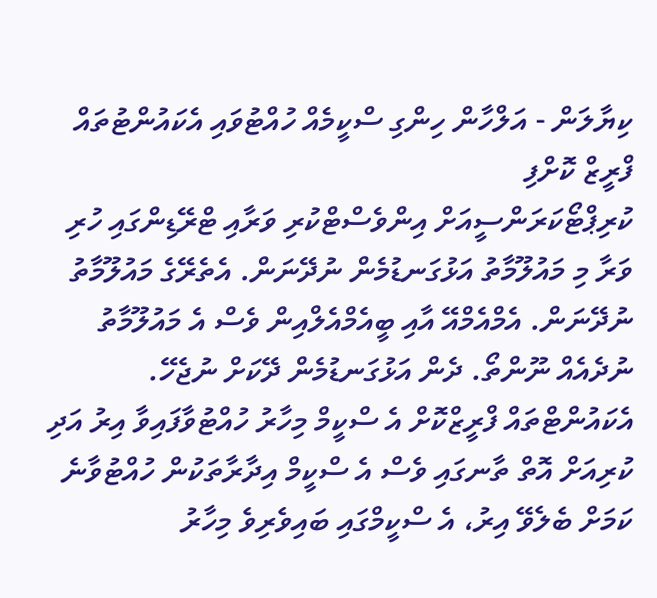ކިޔާލަން - އަލްހާން ހިންގި ސްކީމެއް ހުއްޓުވައި އެކައުންޓުތައް ފްރީޒް ކޮށްފި
ކުރިޕްޓޯކަރަންސީއަށް އިންވެސްޓްކުރި ވަރާއި ޓްރޭޑިންގައި ހުރި ވަރާ މި މައުލޫމާތު އަޅުގަނޑުމެން ނުދޭނަން. އެތެރޭގެ މައުލޫމާތު ނުދޭނަން. އެމްއެމްއޭ އާއި ބީއެމްއެލްއިން ވެސް އެ މައުލޫމާތު ނުދެއެއް ނޫންތޯ. ދެން އަޅުގަނޑުމެން ދޭކަށް ނުޖެހޭ.
އެކައުންޓްތައް ފްރީޒްކޮށް އެ ސްކީމް މިހާރު ހުއްޓުވާފައިވާ އިރު އަދި ކުރިއަށް އޮތް ތާނގައި ވެސް އެ ސްކީމް އިދާރާތަކުން ހުއްޓުވާނެ ކަމަށް ބެލެވޭ އިރު، އެ ސްކީމްގައި ބައިވެރިވެ މިހާރު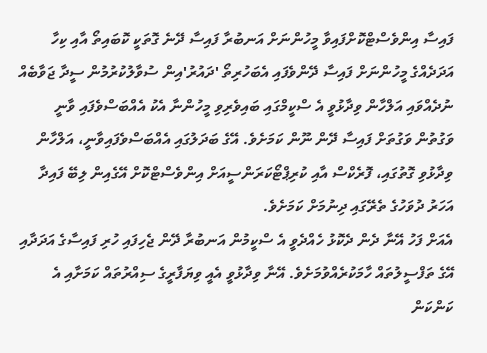ފައިސާ އިންވެސްޓްކޮށްފައިވާ މީހުންނަށް އަނބުރާ ފައިސާ ދޭނެ ގޮތަކީ ކޮބައިތޯ އާއި ކިހާ އަދަދެއްގެ މީހުންނަށް ފައިސާ ދޭންވެފައި އެބަހުރިތޯ 'ދައުރު'އިން ސުވާލުކުރުމުން ސީދާ ޖަވާބެއް ނުދެއްވައި އަލްހާން ވިދާޅުވީ އެ ސްކީމްގައި ބައިވެރިވި މީހުންނާ އެކު އެއްބަސްވެފައި ވާނީ ވަގުތުން ވަގުތަށް ފައިސާ ދޭން ނޫން ކަމަށެވެ. އޭގެ ބަދަލުގައި އެއްބަސްވެފައިވާނީ، އަލްހާން ވިދާޅުވި ގޮތުގައި، ފޮރެކްސް އާއި ކުރިޕްޓޯކަރަންސީއަށް އިންވެސްޓްކޮށް އޭގެއިން ލިބޭ ފައިދާ އަހަރު ދުވަހުގެ ތެރޭގައި ދިނުމަށް ކަމަށެވެ.
އެއަށް ފަހު އޭނާ ދެން ދެކޮޅު ހެއްދެވީ އެ ސްކީމުން އަނބުރާ ދޭން ޖެހިފައި ހުރި ފައިސާގެ އަދަދާއި އޭގެ ތަފްސީލުތައް ހާމަކުރެއްވުމަށެވެ. އޭނާ ވިދާޅުވީ އެއީ ވިޔަފާރީގެ ސިއްރުތައް ކަމަށާއި އެ ކަންކަން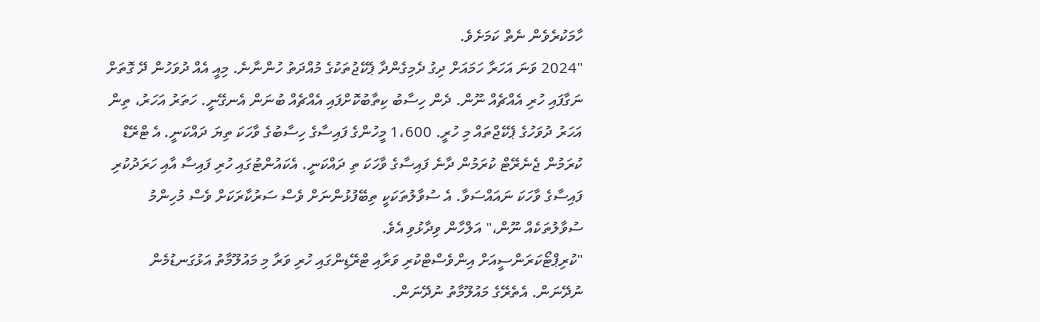ހާމަކުރެވެން ނެތް ކަމަށެވެ.
"2024 ވަނަ އަހަރާ ހަމައަށް ދިގު ދެމިގެންދާ ޕެކޭޖުތަކުގެ މުއްދަތު ހުންނާނެ. މިއީ އެއް ދުވަހުން ދޭ ގޮތަށް ނަގާފައި ހުރި އެއްޗެއް ނޫން. ދެން ހިސާބު ކިތާބުކޮށްފައި އެއްޗެއް ބުނަން އެނގޭނީ. ހަތަރު އަހަރު، ތިން އަހަރު ދުވަހުގެ ޕެކޭޖްތައް މި ހުރީ. 1،600 މީހުންގެ ފައިސާގެ ހިސާބުގެ ވާހަކަ ތިޔަ ދައްކަނީ. އެ ޓްރޭޑް ކުރަމުން ޖެނެރޭޓް ކުރަމުން ދާނެ ފައިސާގެ ވާހަކަ ތި ދައްކަނީ. އެކައުންޓުގައި ހުރި ފައިސާ އާއި ހަރަދުކުރި ފައިސާގެ ވާހަކަ ނައައްސަވާ. އެ ސުވާލުތަކަކީ ތިބޭފުޅުންނަށް ވެސް ސަރުކާރަކަށް ވެސް މުހިންމު ސުވާލުތަކެއް ނޫން،" އަލްހާން ވިދާޅުވި އެވެ.
"ކުރިޕްޓޯކަރަންސީއަށް އިންވެސްޓްކުރި ވަރާއި ޓްރޭޑިންގައި ހުރި ވަރާ މި މައުލޫމާތު އަޅުގަނޑުމެން ނުދޭނަން. އެތެރޭގެ މައުލޫމާތު ނުދޭނަން.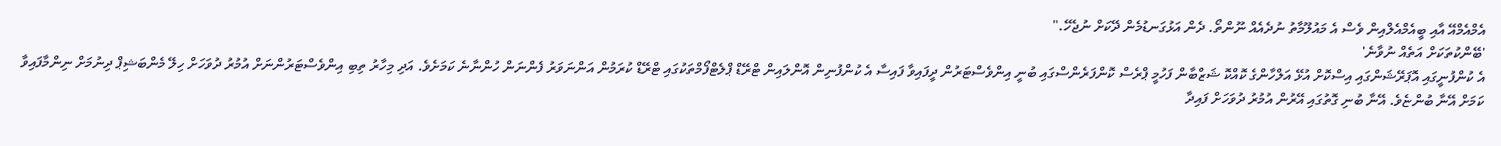އެމްއެމްއޭ އާއި ބީއެމްއެލްއިން ވެސް އެ މައުލޫމާތު ނުދެއެއް ނޫންތޯ. ދެން އަޅުގަނޑުމެން ދޭކަށް ނުޖެހޭ."
'ބޭންކުތަކަށް އަތެއް ނުވާނެ'
އެ ކުންފުނީގައި އޮޕަރޭޝަންގައި އިސްކޮށް އުޅޭ އަލްހާންގެ ކޮއްކޮ ޝަޒްބާން ފަހުމީ ޕްރެސް ކޮންފަރެންސްގައި ބުނީ އިންވެސްޓަރުން ދީފައިވާ ފައިސާ އެ ކުންފުނިން އޮންލައިން ޓްރޭޑް ޕްލެޓްފޯމްތަކުގައި ޓްރޭޑް ކުރަމުން އަންނަވަރު ފެންނަން ހުންނާނެ ކަމަށެވެ. އަދި މިހާރު ތިބި އިންވެސްޓަރުންނަށް އުމުރު ދުވަހަށް ހިލޭ މެންބަޝިޕް ދިނުމަށް ނިންމާފައިވާ ކަމަށް އޭނާ ބުންޏެވެ. އޭނާ ބުނި ގޮތުގައި އޭރުން އުމުރު ދުވަހަށް ފައިދާ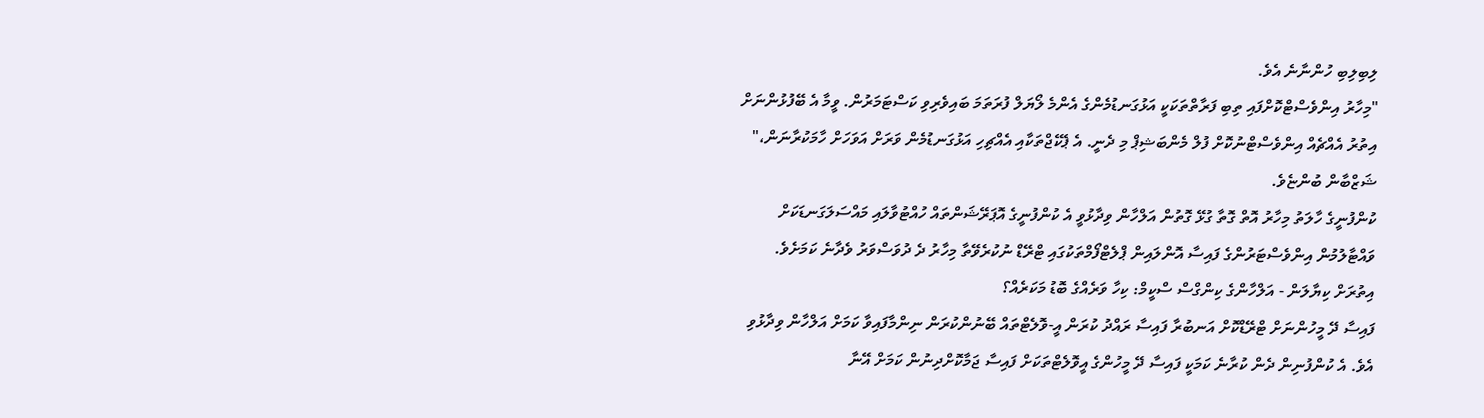ލިބިލިބި ހުންނާނެ އެވެ.
"މިހާރު އިންވެސްޓްކޮށްފައި ތިބި ފަރާތްތަކަކީ އަޅުގަނޑުމެންގެ އެންމެ ލޯޔަލް ފުރަތަމަ ބައިވެރިވި ކަސްޓަމަރުން. ވީމާ އެ ބޭފުޅުންނަށް އިތުރު އެއްޗެއް އިންވެސްޓްނުކޮށް ފުލް މެންބަޝިޕް މި ދެނީ. އެ ޕެކޭޖްތަކާއި އެއްޗިހި އަޅުގަނޑުމެން ވަރަށް އަވަހަށް ހާމަކުރާނަން،" ޝަޒްބާން ބުންޏެވެ.
ކުންފުނީގެ ހާލަތު މިހާރު އޮތް ގޮތާ ގުޅޭ ގޮތުން އަލްހާން ވިދާޅުވީ އެ ކުންފުނީގެ އޮޕަރޭޝަންތައް ހުއްޓުވާލައި މައްސަލަގަނޑަކަށް ވައްޓާލުމުން އިންވެސްޓަރުންގެ ފައިސާ އޮންލައިން ޕްލެޓްފޯމްތަކުގައި ޓްރޭޑް ނުކުރެވޭތާ މިހާރު ދެ ދުވަސްވަރު ވެދާނެ ކަމަށެވެ.
އިތުރަށް ކިޔާލަން - އަލްހާންގެ ކިންގްސް ސްކީމް: ކިހާ ވަރެއްގެ ބޮޑު މަކަރެއް؟
ފައިސާ ދޭ މީހުންނަށް ޓްރޭޑްކޮށް އަނބުރާ ފައިސާ ރައްދު ކުރަން އީ-ވޮލެޓްތައް ބޭނުންކުރަން ނިންމާފައިވާ ކަމަށް އަލްހާން ވިދާޅުވި އެވެ. އެ ކުންފުނިން ދެން ކުރާނެ ކަމަކީ ފައިސާ ދޭ މީހުންގެ އީވޮލެޓްތަކަށް ފައިސާ ޖަމާކޮށްދިނުން ކަމަށް އޭނާ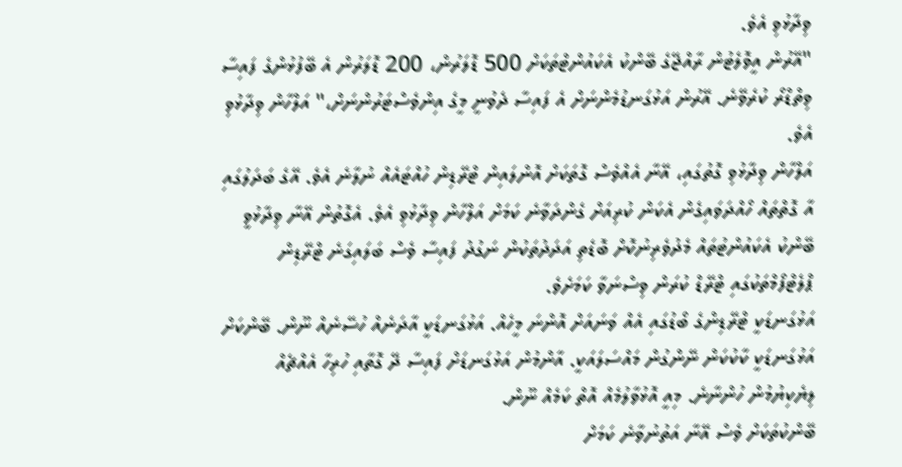ވިދާޅުވި އެވެ.
"އޭރުން އީވޮލެޓުން ރާއްޖޭގެ ބޭންކު އެކައުންޓްތަކަށް 500 ޑޮލަރުން، 200 ޑޮލަރުން އެ ބޭފުޅުންގެ ފައިސާ ވިތްޑްރޯ ކުރެވޭނެ. އޭރުން އަޅުގަނޑުމެންނަށް އެ ފައިސާ ދެވުނީ މީގެ އިންވެސްޓަރުންނަށް،" އަލްހާން ވިދާޅުވި އެވެ.
އަލްހާން ވިދާޅުވި ގޮތުގައި، އޭނާ އެއްވެސް ގޮތަކަށް އޮންލައިން ޓްރޭޑިން ހުއްޓައެއް ނުލާނެ އެވެ. އޭގެ ބަދަލުގައި އާ ގޮތްތައް ހޯއްދަވައިގެން އެކަން ކުރިއަށް ގެންދަވާނެ ކަމަށް އަލްހާން ވިދާޅުވި އެވެ. އެގޮތުން އޭނާ ވިދާޅުވީ ބޭންކު އެކައުންޓުތައް މެދުވެރިނުކޮށް ބޮޑެތި އަދަދުތަކުން ނަގުދު ފައިސާ ވެސް ބަލައިގަނެ ޓްރޭޑިން ޕްލެޓްފޯމްތަކުގައި ޓްރޭޑް ކުރަން ވިސްނަވާ ކަމަށެވެ.
އަޅުގަނޑަކީ ޓްރޭޑިންގެ ބޯޑުގައި އެއް ވަނައަށް އޮންނަ މީހެއް. އަޅުގަނޑަކީ އާދަނެއް ހުސޭނެއް ނޫން. ބޭންކަށް އަޅުގަނޑަކީ ކާކުކަން ނޭންގުން މައްސަލައަކީ. އާންމުން އަޅުގަނޑަށް ފައިސާ ދޭ ގޮތާއި ހުރިހާ އެއްޗެއް ލިޔެކިޔުމުން ހުންނާނެ. މިއީ އޮޅުވާލުމެއް އޮތް ކަމެއް ނޫން.
ބޭންކުތަކަށް ވެސް އޭނާ އަތުނުވާނެ ކަމަށް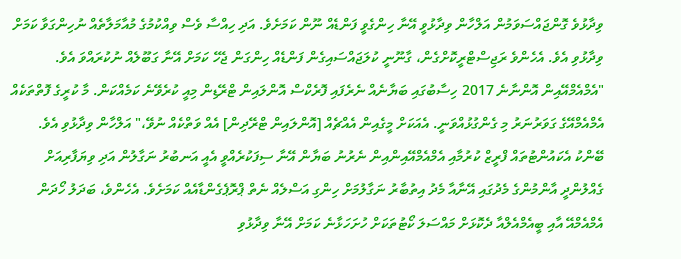ވިދާޅުވެ ގޮންޖައްސަވަމުން އަލްހާން ވިދާޅުވީ އޭނާ ހިންގެވީ ފަންޑެއް ނޫން ކަމަށެވެ. އަދި ހިއްސާ ވެސް ވިއްކުމުގެ މުއާމަލާތެއް ނުހިންގަވާ ކަމަށް ވިދާޅުވި އެވެ. އެހެންވެ ރަޖިސްޓްރީކޮށްގެން، ގާނޫނީ ކުލަޖައްސައިގެން ފަންޑެއް ހިންގަން ޖެހޭ ކަމަށް އޭނާ ގަބޫލެއް ނުކުރައްވަ އެވެ.
"އެމްއެމްއޭއިން އޮންނާނެ 2017 ހިސާބުގައި ބަޔާނެއް ނެރެފައި ފޮރެކްސް އޮންލައިން ޓްރޭޑިން މިއީ ކުރެވޭނެ ކަމެއްކަން. މާ ކުރީގެ ފޮތްތަކެއް އެމްއެމްއޭގެ ގަވަރުނަރު މި ގެންގުޅުއްވަނީ. އެއަކަށް މީގެއިން އެއްޗެއް [އޮންލައިން ޓްރޭދިން] އެއް ވަތްކެއް ނުވޭ،" އަލްހާން ވިދާޅުވި އެވެ.
ބޭންކު އެކައުންޓުތައް ފްރީޒް ކުރުމާއި އެމްއެމްއޭއިންއިން ނެރުނު ބަޔާން އޭނާ ސިފަކުރެއްވީ އެއީ އަނބުރު ނަގާލުން އަދި ވިޔަފާރިއަށް ގެއްލުންދީ އާންމުންގެ މެދުގައި އޭނާއާ މެދު އިތުބާރު ނަގާލުމަށް ހިންގި އަސްލެއް ނެތް ޕްރޮޕެގެންޑާއެއް ކަމަށެވެ. އެހެންވެ، ބަދަލު ހޯދަން އެމްއެމްއޭ އާއި ބީއެމްއެލްއާ ދެކޮޅަށް މައްސަލަ ކޯޓުތަކަށް ހުށަހަޅާނެ ކަމަށް އޭނާ ވިދާޅުވި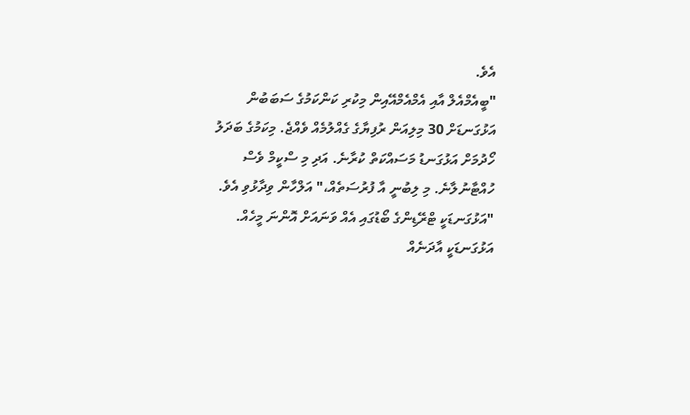އެވެ.
"ބީއެމްއެލް އާއި އެމްއެމްއޭއިން މިކުރި ކަންކަމުގެ ސަބަބުން އަޅުގަނޑަށް 30 މިލިއަން ރުފިޔާގެ ގެއްލުމެއް ވެއްޖެ. މިކަމުގެ ބަދަލު ހޯދުމަށް އަޅުގަނޑު މަސައްކަތް ކުރާނެ. އަދި މި ސްކީމް ވެސް ހުއްޓާނުލާނެ. މި ލިބުނީ އާ ފުރުސަތެއް،" އަލްހާން ވިދާޅުވި އެވެ.
"އަޅުގަނޑަކީ ޓްރޭޑިންގެ ބޯޑުގައި އެއް ވަނައަށް އޮންނަ މީހެއް. އަޅުގަނޑަކީ އާދަނެއް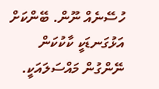ހުސޭނެއް ނޫން. ބޭންކަށް އަޅުގަނޑަކީ ކާކުކަން ނޭންގުން މައްސަލައަކީ.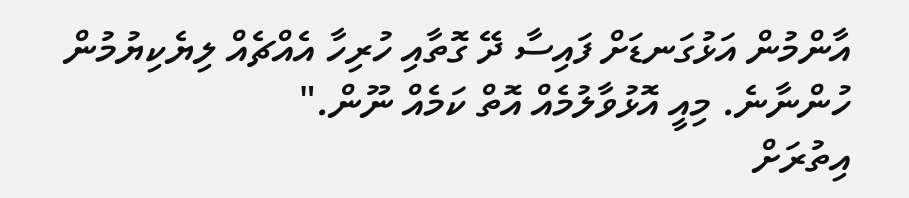އާންމުން އަޅުގަނޑަށް ފައިސާ ދޭ ގޮތާއި ހުރިހާ އެއްޗެއް ލިޔެކިޔުމުން ހުންނާނެ. މިއީ އޮޅުވާލުމެއް އޮތް ކަމެއް ނޫން."
އިތުރަށް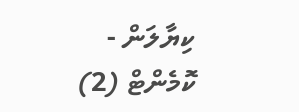ކިޔާލަން -
ކޮމެންޓް (2)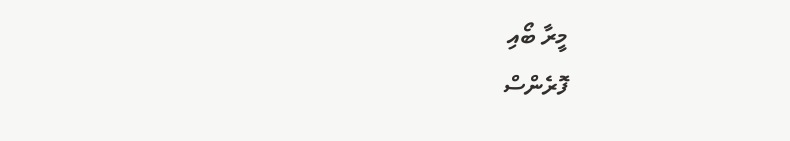މީރާ ބޯއި
ފޮރެންސް